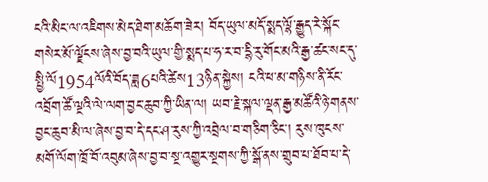ངའི་མིང་ལ་འཇིགས་མེད་ཐེག་མཆོག་ཟེར། བོད་ཡུལ་མདོ་སྨད་ལྷོ་རྒྱུད་རེ་སྐོང་གསེར་མོ་ལྗོངས་ཞེས་བྱ་བའི་ཡུལ་གྱི་སྨད་པ་ཧ་ར་བ་དྷི་རུ་གོང་མའི་རྒྱ་ཚང་སང་དུ་སྤྱི་ལོ1954ལོའི་བོད་ཟླ6པའི་ཚེས13ཉིན་སྐྱེས། ངའི་ཕ་མ་གཉིས་ནི་རོང་འབྲོག་ཚོ་ལྔའི་ལེ་ལག་བྱང་ཆུབ་ཀྱི་ཡིན་ལ། ཡབ་རྗེ་སྐལ་ལྡན་རྒྱ་མཚོའི་ཉེ་གནས་བྱང་ཆུབ་མི་ལ་ཞེས་བྱ་བ་དེ་དང་ཤ་རུས་ཀྱི་འབྲེལ་བ་གཅིག་ཅིང་། རུས་ཁུངས་མགོ་ལོག་ཁྲོ་བོ་འབུམ་ཞེས་བྱ་བ་སྔ་འགྱུར་སྔགས་ཀྱི་སྒོ་ནས་གྲུབ་པ་ཐོབ་པ་དེ་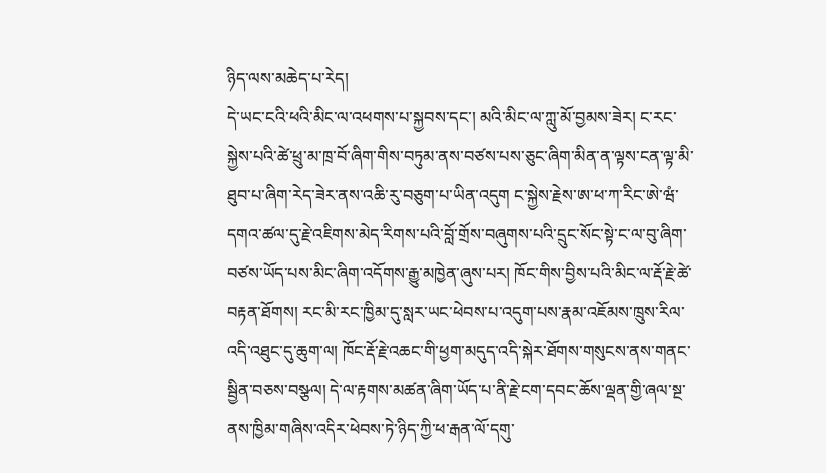ཉིད་ལས་མཆེད་པ་རེད།
དེ་ཡང་ངའི་ཕའི་མིང་ལ་འཕགས་པ་སྐྱབས་དང་། མའི་མིང་ལ་ཀླུ་མོ་བྱམས་ཟེར། ང་རང་སྐྱེས་པའི་ཚེ་ཕྲུ་མ་ཁྲ་བོ་ཞིག་གིས་བཏུམ་ནས་བཙས་པས་ཅུང་ཞིག་མིན་ན་ལྟས་ངན་ལྟ་མི་ཐུབ་པ་ཞིག་རེད་ཟེར་ནས་འཆི་རུ་བཅུག་པ་ཡིན་འདུག ང་སྐྱེས་རྗེས་ཨ་ཕ་ཀ་རིང་ཨེ་ཝཾ་དགའ་ཚལ་དུ་རྗེ་འཇིགས་མེད་རིགས་པའི་བློ་གྲོས་བཞུགས་པའི་དྲུང་སོང་སྟེ་ང་ལ་བུ་ཞིག་བཙས་ཡོད་པས་མིང་ཞིག་འདོགས་རྒྱུ་མཁྱེན་ཞུས་པར། ཁོང་གིས་བྱིས་པའི་མིང་ལ་རྡོ་རྗེ་ཚེ་བརྟན་ཐོགས། རང་མི་རང་ཁྱིམ་དུ་སླར་ཡང་ཕེབས་པ་འདུག་པས་རྣམ་འཇོམས་ཁྲུས་རིལ་འདི་འཐུང་དུ་ཆུག་ལ། ཁོང་རྡོ་རྗེ་འཆང་གི་ཕྱག་མདུད་འདི་སྐེར་ཐོགས་གསུངས་ནས་གནང་སྦྱིན་བཅས་བསྩལ། དེ་ལ་རྟགས་མཚན་ཞིག་ཡོད་པ་ནི་རྗེ་ངག་དབང་ཆོས་ལྡན་གྱི་ཞལ་སྔ་ནས་ཁྱིམ་གཞིས་འདིར་ཕེབས་ཏེ་ཉིད་ཀྱི་ཕ་རྒན་ལོ་དགུ་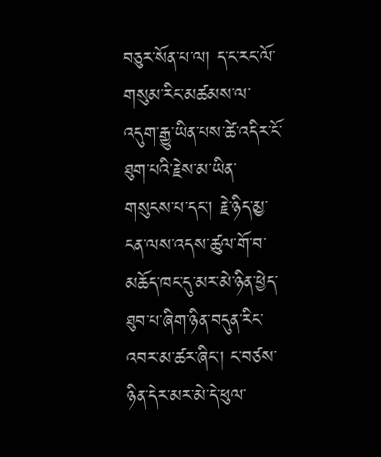བཅུར་སོན་པ་ལ། ད་ང་རང་ལོ་གསུམ་རིང་མཚམས་ལ་འདུག་རྒྱུ་ཡིན་པས་ཚེ་འདིར་ངོ་ཐུག་པའི་རྗེས་མ་ཡིན་གསུངས་པ་དང་། རྗེ་ཉིད་མྱ་ངན་ལས་འདས་ཚུལ་གོ་བ་མཆོད་ཁང་དུ་མར་མེ་ཉིན་ཕྱེད་ཐུབ་པ་ཞིག་ཉིན་བདུན་རིང་འབར་མ་ཚར་ཞིང་། ང་བཙས་ཉིན་དེར་མར་མེ་དེ་ཕུལ་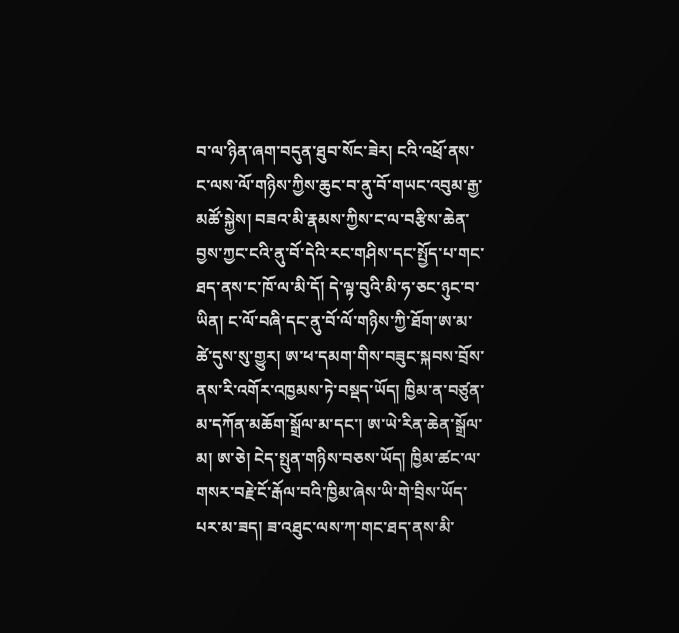བ་ལ་ཉིན་ཞག་བདུན་ཐུབ་སོང་ཟེར། ངའི་འཕྲོ་ནས་ང་ལས་ལོ་གཉིས་ཀྱིས་ཆུང་བ་ནུ་བོ་གཡང་འབུམ་རྒྱ་མཚོ་སྐྱེས། བཟའ་མི་རྣམས་ཀྱིས་ང་ལ་བརྩིས་ཆེན་བྱས་ཀྱང་ངའི་ནུ་བོ་དེའི་རང་གཤིས་དང་སྤྱོད་པ་གང་ཐད་ནས་ང་ཁོ་ལ་མི་དོ། དེ་ལྟ་བུའི་མི་ཧ་ཅང་ཉུང་བ་ཡིན། ང་ལོ་བཞི་དང་ནུ་བོ་ལོ་གཉིས་ཀྱི་ཐོག་ཨ་མ་ཚེ་དུས་སུ་གྱུར། ཨ་ཕ་དམག་གིས་བཟུང་སྐབས་བྲོས་ནས་རི་འགོར་འཁྱམས་ཏེ་བསྡད་ཡོད། ཁྱིམ་ན་བཙུན་མ་དཀོན་མཆོག་སྒྲོལ་མ་དང་། ཨ་ཡེ་རིན་ཆེན་སྒྲོལ་མ། ཨ་ཅེ། ངེད་སྤུན་གཉིས་བཅས་ཡོད། ཁྱིམ་ཚང་ལ་གསར་བརྗེ་ངོ་རྒོལ་བའི་ཁྱིམ་ཞེས་ཡི་གེ་བྲིས་ཡོད་པར་མ་ཟད། ཟ་འཐུང་ལས་ཀ་གང་ཐད་ནས་མི་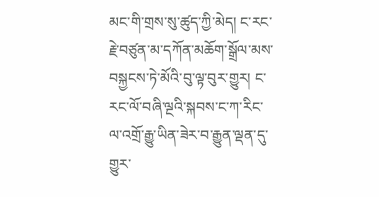མང་གི་གྲས་སུ་ཚུད་ཀྱི་མེད། ང་རང་རྗེ་བཙུན་མ་དཀོན་མཆོག་སྒྲོལ་མས་བསྐྱངས་ཏེ་མོའི་བུ་ལྟ་བུར་གྱུར། ང་རང་ལོ་བཞི་ལྔའི་སྐབས་ང་ཀ་རིང་ལ་འགྲོ་རྒྱུ་ཡིན་ཟེར་བ་རྒྱུན་ལྡན་དུ་གྱུར་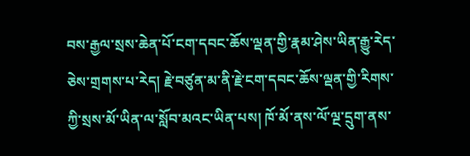བས་རྒྱལ་སྲས་ཆེན་པོ་ངག་དབང་ཆོས་ལྡན་གྱི་རྣམ་ཤེས་ཡིན་རྒྱུ་རེད་ཅེས་གྲགས་པ་རེད། རྗེ་བཙུན་མ་ནི་རྗེ་ངག་དབང་ཆོས་ལྡན་གྱི་རིགས་ཀྱི་སྲས་མོ་ཡིན་ལ་སློབ་མའང་ཡིན་པས། ཁོ་མོ་ནས་ལོ་ལྔ་དྲུག་ནས་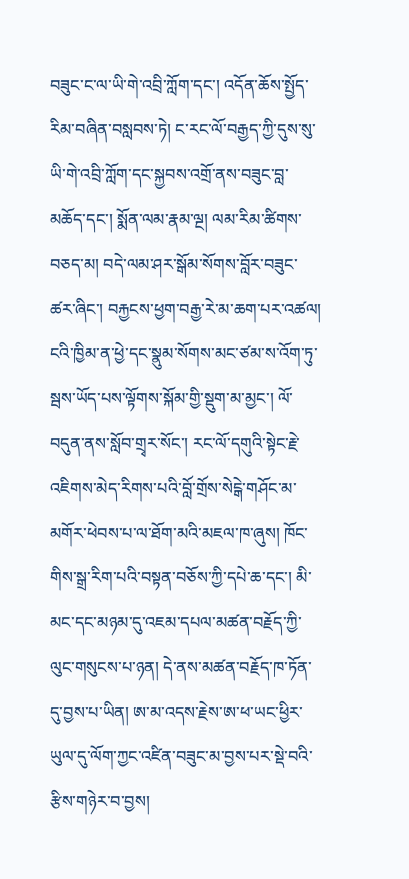བཟུང་ང་ལ་ཡི་གེ་འབྲི་ཀློག་དང་། འདོན་ཆོས་སྤྱོད་རིམ་བཞིན་བསླབས་ཏེ། ང་རང་ལོ་བརྒྱད་ཀྱི་དུས་སུ་ཡི་གེ་འབྲི་ཀློག་དང་སྐྱབས་འགྲོ་ནས་བཟུང་བླ་མཆོད་དང་། སྨོན་ལམ་རྣམ་ལྔ། ལམ་རིམ་ཚིགས་བཅད་མ། བདེ་ལམ་ཤར་སྒོམ་སོགས་བློར་བཟུང་ཚར་ཞིང་། བརྐྱངས་ཕྱག་བརྒྱ་རེ་མ་ཆག་པར་འཚལ། ངའི་ཁྱིམ་ན་ཕྱེ་དང་སྣུམ་སོགས་མང་ཙམ་ས་འོག་ཏུ་སྦས་ཡོད་པས་ལྟོགས་སྐོམ་གྱི་སྡུག་མ་མྱང་། ལོ་བདུན་ནས་སློབ་གྲྭར་སོང་། རང་ལོ་དགུའི་སྟེང་རྗེ་འཇིགས་མེད་རིགས་པའི་བློ་གྲོས་སེངྒེ་གཤོང་མ་མགོར་ཕེབས་པ་ལ་ཐོག་མའི་མཇལ་ཁ་ཞུས། ཁོང་གིས་སྒྲ་རིག་པའི་བསྟན་བཅོས་ཀྱི་དཔེ་ཆ་དང་། མི་མང་དང་མཉམ་དུ་འཇམ་དཔལ་མཚན་བརྗོད་ཀྱི་ལུང་གསུངས་པ་ཉན། དེ་ནས་མཚན་བརྗོད་ཁ་ཏོན་དུ་བྱས་པ་ཡིན། ཨ་མ་འདས་རྗེས་ཨ་ཕ་ཡང་ཕྱིར་ཡུལ་དུ་ལོག་ཀྱང་འཛིན་བཟུང་མ་བྱས་པར་སྡེ་བའི་རྩིས་གཉེར་བ་བྱས།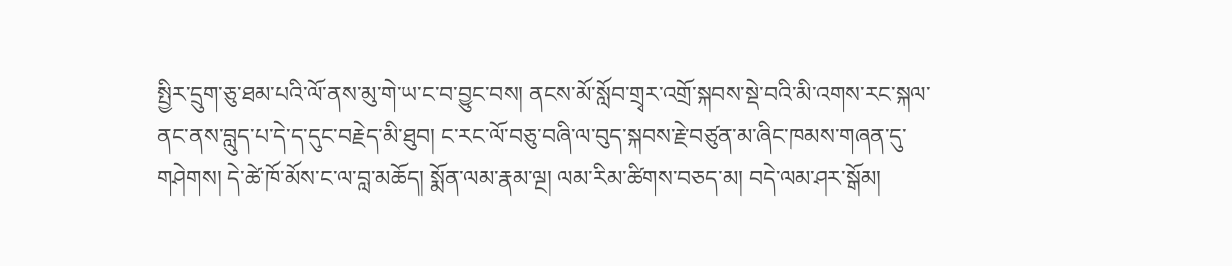སྤྱིར་དྲུག་ཅུ་ཐམ་པའི་ལོ་ནས་མུ་གེ་ཡ་ང་བ་བྱུང་བས། ནངས་མོ་སློབ་གྲྭར་འགྲོ་སྐབས་སྡེ་བའི་མི་འགས་རང་སྐལ་ནང་ནས་བླུད་པ་དེ་ད་དུང་བརྗེད་མི་ཐུབ། ང་རང་ལོ་བཅུ་བཞི་ལ་བུད་སྐབས་རྗེ་བཙུན་མ་ཞིང་ཁམས་གཞན་དུ་གཤེགས། དེ་ཚེ་ཁོ་མོས་ང་ལ་བླ་མཆོད། སྨོན་ལམ་རྣམ་ལྔ། ལམ་རིམ་ཚིགས་བཅད་མ། བདེ་ལམ་ཤར་སྒོམ།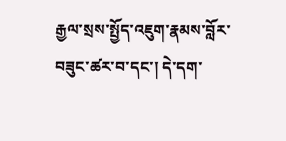རྒྱལ་སྲས་སྤྱོད་འཇུག་རྣམས་བློར་བཟུང་ཚར་བ་དང་། དེ་དག་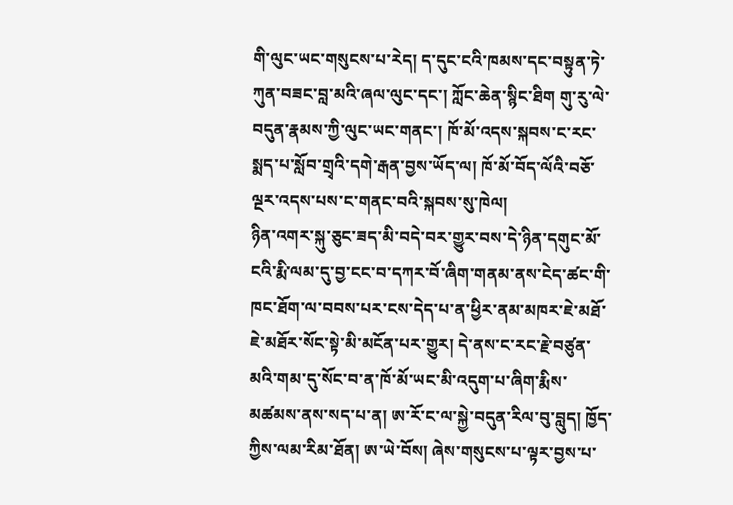གི་ལུང་ཡང་གསུངས་པ་རེད། ད་དུང་ངའི་ཁམས་དང་བསྟུན་ཏེ་ཀུན་བཟང་བླ་མའི་ཞལ་ལུང་དང་། ཀློང་ཆེན་སྙིང་ཐིག གུ་རུ་ལེ་བདུན་རྣམས་ཀྱི་ལུང་ཡང་གནང་། ཁོ་མོ་འདས་སྐབས་ང་རང་སྨད་པ་སློབ་གྲྭའི་དགེ་རྒན་བྱས་ཡོད་ལ། ཁོ་མོ་བོད་ལོའི་བཅོ་ལྔར་འདས་པས་ང་གནང་བའི་སྐབས་སུ་ཁེལ།
ཉིན་འགར་སྐུ་ཅུང་ཟད་མི་བདེ་བར་གྱུར་བས་དེ་ཉིན་དགུང་མོ་ངའི་རྨི་ལམ་དུ་བྱ་ངང་བ་དཀར་བོ་ཞིག་གནམ་ནས་ངེད་ཚང་གི་ཁང་ཐོག་ལ་བབས་པར་ངས་དེད་པ་ན་ཕྱིར་ནམ་མཁར་ཇེ་མཐོ་ཇེ་མཐོར་སོང་སྟེ་མི་མངོན་པར་གྱུར། དེ་ནས་ང་རང་རྗེ་བཙུན་མའི་གམ་དུ་སོང་བ་ན་ཁོ་མོ་ཡང་མི་འདུག་པ་ཞིག་རྨིས་མཚམས་ནས་སད་པ་ན། ཨ་རོ་ང་ལ་སྐྱེ་བདུན་རིལ་བུ་བླུད། ཁྱོད་ཀྱིས་ལམ་རིམ་ཐོན། ཨ་ཡེ་བོས། ཞེས་གསུངས་པ་ལྟར་བྱས་པ་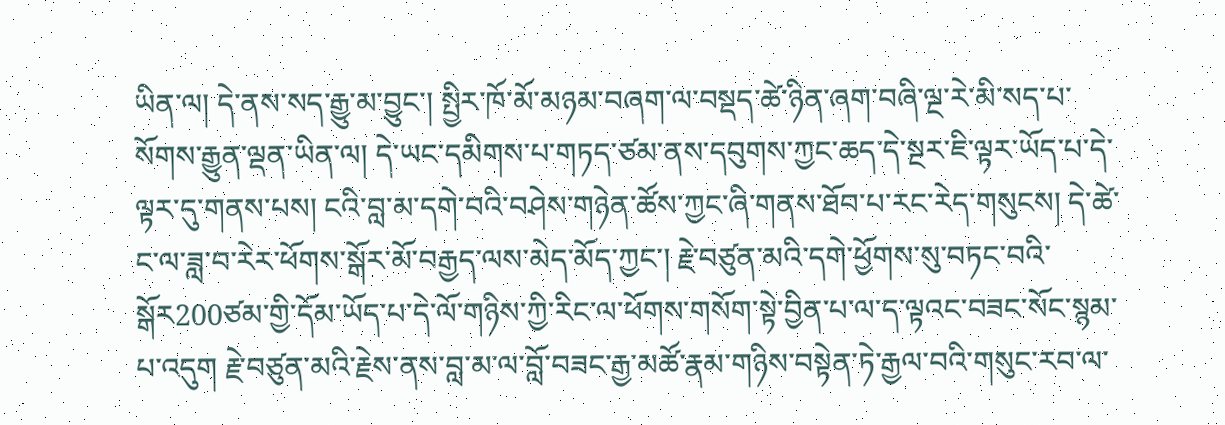ཡིན་ལ། དེ་ནས་སད་རྒྱུ་མ་བྱུང་། སྤྱིར་ཁོ་མོ་མཉམ་བཞག་ལ་བསྡད་ཚེ་ཉིན་ཞག་བཞི་ལྔ་རེ་མི་སད་པ་སོགས་རྒྱུན་ལྡན་ཡིན་ལ། དེ་ཡང་དམིགས་པ་གཏད་ཙམ་ནས་དབུགས་ཀྱང་ཆད་དེ་སྔར་ཇི་ལྟར་ཡོད་པ་དེ་ལྟར་དུ་གནས་པས། ངའི་བླ་མ་དགེ་བའི་བཤེས་གཉེན་ཚོས་ཀྱང་ཞི་གནས་ཐོབ་པ་རང་རེད་གསུངས། དེ་ཚེ་ང་ལ་ཟླ་བ་རེར་ཕོགས་སྒོར་མོ་བརྒྱད་ལས་མེད་མོད་ཀྱང་། རྗེ་བཙུན་མའི་དགེ་ཕྱོགས་སུ་བཏང་བའི་སྒོར200ཙམ་གྱི་དོམ་ཡོད་པ་དེ་ལོ་གཉིས་ཀྱི་རིང་ལ་ཕོགས་གསོག་སྟེ་བྱིན་པ་ལ་ད་ལྟའང་བཟང་སོང་སྙམ་པ་འདུག རྗེ་བཙུན་མའི་རྗེས་ནས་བླ་མ་ལ་བློ་བཟང་རྒྱ་མཚོ་རྣམ་གཉིས་བསྟེན་ཏེ་རྒྱལ་བའི་གསུང་རབ་ལ་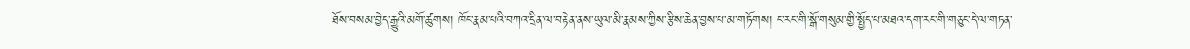ཐོས་བསམ་བྱེད་རྒྱུའི་མགོ་ཚུགས། ཁོང་རྣམ་པའི་བཀའ་དྲིན་ལ་བརྟེན་ནས་ཡུལ་མི་རྣམས་ཀྱིས་རྩིས་ཆེན་བྱས་པ་མ་གཏོགས། ང་རང་གི་སྒོ་གསུམ་གྱི་སྤྱོད་པ་མཐའ་དག་རང་གི་གཅུང་དེ་ལ་གཏན་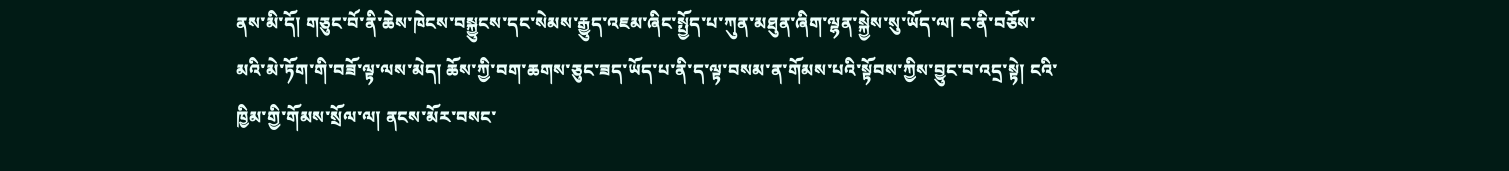ནས་མི་དོ། གཅུང་བོ་ནི་ཆེས་ཁེངས་བསྐྱུངས་དང་སེམས་རྒྱུད་འཇམ་ཞིང་སྤྱོད་པ་ཀུན་མཐུན་ཞིག་ལྷན་སྐྱེས་སུ་ཡོད་ལ། ང་ནི་བཅོས་མའི་མེ་ཏོག་གི་བཟོ་ལྟ་ལས་མེད། ཆོས་ཀྱི་བག་ཆགས་ཅུང་ཟད་ཡོད་པ་ནི་ད་ལྟ་བསམ་ན་གོམས་པའི་སྟོབས་ཀྱིས་བྱུང་བ་འདྲ་སྟེ། ངའི་ཁྱིམ་གྱི་གོམས་སྲོལ་ལ། ནངས་མོར་བསང་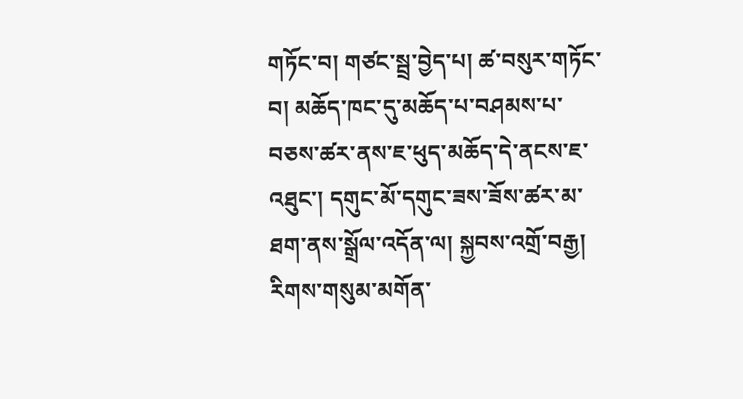གཏོང་བ། གཙང་སྦྲ་བྱེད་པ། ཚ་བསུར་གཏོང་བ། མཆོད་ཁང་དུ་མཆོད་པ་བཤམས་པ་བཅས་ཚར་ནས་ཇ་ཕུད་མཆོད་དེ་ནངས་ཇ་འཐུང་། དགུང་མོ་དགུང་ཟས་ཟོས་ཚར་མ་ཐག་ནས་སྒྲོལ་འདོན་ལ། སྐྱབས་འགྲོ་བརྒྱ། རིགས་གསུམ་མགོན་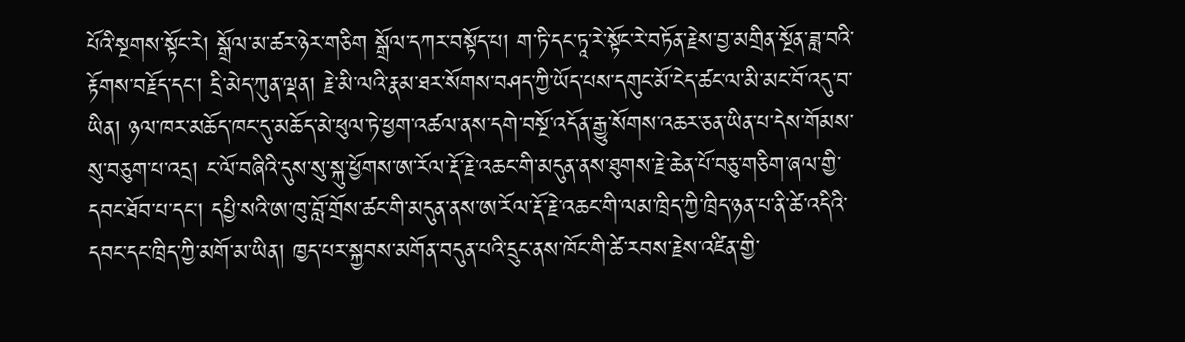པོའི་སྔགས་སྟོང་རེ། སྒྲོལ་མ་ཚར་ཉེར་གཅིག སྒྲོལ་དཀར་བསྟོད་པ། ག་ཏི་དང་ཏཱ་རེ་སྟོང་རེ་བཏོན་རྗེས་བྱ་མགྲིན་སྔོན་ཟླ་བའི་རྟོགས་བརྗོད་དང་། དྲི་མེད་ཀུན་ལྡན། རྗེ་མི་ལའི་རྣམ་ཐར་སོགས་བཤད་ཀྱི་ཡོད་པས་དགུང་མོ་ངེད་ཚང་ལ་མི་མང་བོ་འདུ་བ་ཡིན། ཉལ་ཁར་མཆོད་ཁང་དུ་མཆོད་མེ་ཕུལ་ཏེ་ཕྱག་འཚལ་ནས་དགེ་བསྔོ་འདོན་རྒྱུ་སོགས་འཆར་ཅན་ཡིན་པ་དེས་གོམས་སུ་བཅུག་པ་འདྲ། ང་ལོ་བཞིའི་དུས་སུ་སྐུ་ཕྱོགས་ཨ་རོལ་རྡོ་རྗེ་འཆང་གི་མདུན་ནས་ཐུགས་རྗེ་ཆེན་པོ་བཅུ་གཅིག་ཞལ་གྱི་དབང་ཐོབ་པ་དང་། དཔྱི་སའི་ཨ་ཁུ་བློ་གྲོས་ཚང་གི་མདུན་ནས་ཨ་རོལ་རྡོ་རྗེ་འཆང་གི་ལམ་ཁྲིད་ཀྱི་ཁྲིད་ཉན་པ་ནི་ཚེ་འདིའི་དབང་དང་ཁྲིད་ཀྱི་མགོ་མ་ཡིན། ཁྱད་པར་སྐྱབས་མགོན་བདུན་པའི་དྲུང་ནས་ཁོང་གི་ཚེ་རབས་རྗེས་འཛིན་གྱི་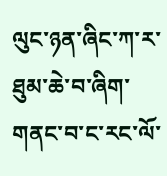ལུང་ཉན་ཞིང་ཀ་ར་ཐུམ་ཆེ་བ་ཞིག་གནང་བ་ང་རང་ལོ་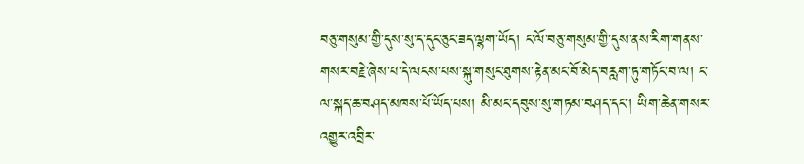བཅུ་གསུམ་གྱི་དུས་སུ་ད་དུང་ཅུང་ཟད་ལྷག་ཡོད། ང་ལོ་བཅུ་གསུམ་གྱི་དུས་ནས་རིག་གནས་གསར་བརྗེ་ཞེས་པ་དེ་ལངས་པས་སྐུ་གསུང་ཐུགས་རྟེན་མང་བོ་མེད་བརླག་ཏུ་གཏོང་བ་ལ། ང་ལ་སྐད་ཆ་བཤད་མཁས་པོ་ཡོད་པས། མི་མང་དབུས་སུ་གཏམ་བཤད་དང་། ཡིག་ཆེན་གསར་འགྱུར་འབྲིར་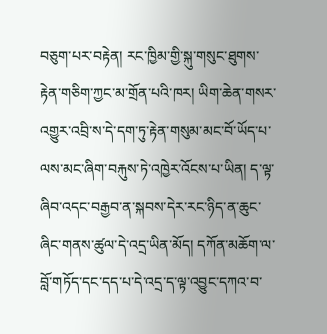བཅུག་པར་བརྟེན། རང་ཁྱིམ་གྱི་སྐུ་གསུང་ཐུགས་རྟེན་གཅིག་ཀྱང་མ་གྲོན་པའི་ཁར། ཡིག་ཆེན་གསར་འགྱུར་འབྲི་ས་དེ་དག་ཏུ་རྟེན་གསུམ་མང་བོ་ཡོད་པ་ལས་མང་ཞིག་བརྐུས་ཏེ་འཁྱེར་འོངས་པ་ཡིན། ད་ལྟ་ཞིབ་འདང་བརྒྱབ་ན་སྐབས་དེར་རང་ཉིད་ན་ཆུང་ཞིང་གནས་ཚུལ་དེ་འདྲ་ཡིན་མོད། དཀོན་མཆོག་ལ་བློ་གཏོད་དང་དད་པ་དེ་འདྲ་ད་ལྟ་འབྱུང་དཀའ་བ་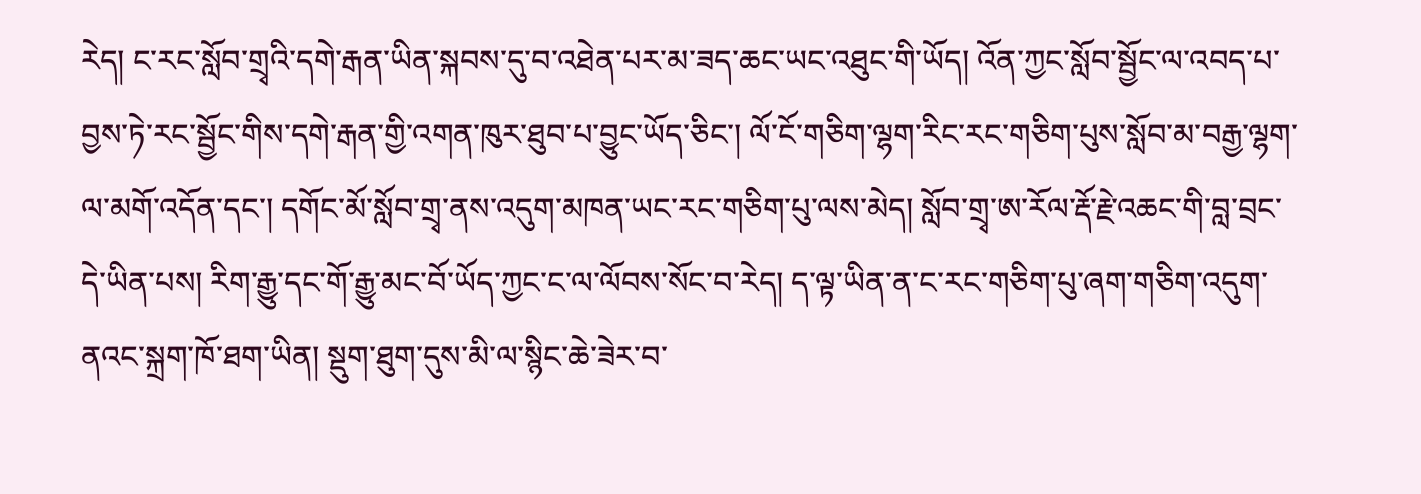རེད། ང་རང་སློབ་གྲྭའི་དགེ་རྒན་ཡིན་སྐབས་དུ་བ་འཐེན་པར་མ་ཟད་ཆང་ཡང་འཐུང་གི་ཡོད། འོན་ཀྱང་སློབ་སྦྱོང་ལ་འབད་པ་བྱས་ཏེ་རང་སྦྱོང་གིས་དགེ་རྒན་གྱི་འགན་ཁུར་ཐུབ་པ་བྱུང་ཡོད་ཅིང་། ལོ་ངོ་གཅིག་ལྷག་རིང་རང་གཅིག་པུས་སློབ་མ་བརྒྱ་ལྷག་ལ་མགོ་འདོན་དང་། དགོང་མོ་སློབ་གྲྭ་ནས་འདུག་མཁན་ཡང་རང་གཅིག་པུ་ལས་མེད། སློབ་གྲྭ་ཨ་རོལ་རྡོ་རྗེ་འཆང་གི་བླ་བྲང་དེ་ཡིན་པས། རིག་རྒྱུ་དང་གོ་རྒྱུ་མང་བོ་ཡོད་ཀྱང་ང་ལ་ལོབས་སོང་བ་རེད། ད་ལྟ་ཡིན་ན་ང་རང་གཅིག་པུ་ཞག་གཅིག་འདུག་ནའང་སྐྲག་ཁོ་ཐག་ཡིན། སྡུག་ཐུག་དུས་མི་ལ་སྙིང་ཆེ་ཟེར་བ་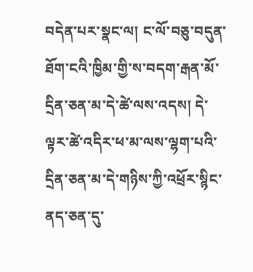བདེན་པར་སྣང་ལ། ང་ལོ་བཅུ་བདུན་ཐོག་ངའི་ཁྱིམ་གྱི་ས་བདག་རྒན་མོ་དྲིན་ཅན་མ་དེ་ཚེ་ལས་འདས། དེ་ལྟར་ཚེ་འདིར་ཕ་མ་ལས་ལྷག་པའི་དྲིན་ཅན་མ་དེ་གཉིས་ཀྱི་འཕྲོར་སྙིང་ནད་ཅན་དུ་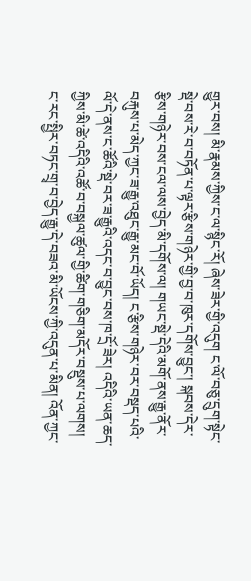གྱུར་བས། མི་རྣམས་ཀྱིས་ང་ལ་སྙིང་རོ། ཞེས་ཟེར་གྱི་འདུག ང་ལོ་བཅུ་དྲུག་སྟེང་སྡེ་བས་རེ་བ་བཏོན་པ་ལྟར་རྩིས་གཉེར་གྱི་བྱ་བ་ཁུར་དགོས་བྱུང་། སྐབས་དེར་རྩིས་གཉེར་བས་ངལ་ལས་བྱེད་མི་དགོས་ལ། གཡང་སྡེ་དེའི་མགོ་ནས་རྒྱུ་ནོར་བརྐུས་པ་མེད་ཀྱང་ཟ་རྒྱུ་འཐུང་རྒྱུ་མང་བོ་ཡོད། ང་རྩིས་གཉེར་བར་བསྡད་པའི་ལོ་དེ་ནས་ང་ཚོའི་སྡེ་བར་ཟ་རྒྱུའི་འདང་བ་བྱུང་བས་ཁ་དྲོ་ཟེར། འདིའི་ཡན་ཆད་ཀྱིས་མི་ཚེ་འདིའི་འཚོ་བ་བསྐྱལ་ཚུལ་གྱི་ཚིག་གཅིག་མདོར་བསྡུས་པ་ལགས།
ང་རང་སྤྱིར་བཏང་གྲྭ་བ་བྱེད་རྒྱུ་དེ་བཟའ་མི་ཡོངས་ཀྱི་འདུན་པ་མིན། འོན་ཀྱང་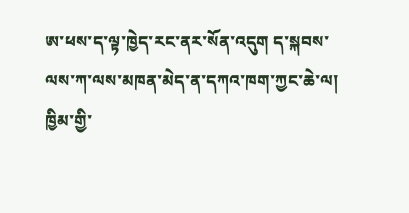ཨ་ཕས་ད་ལྟ་ཁྱེད་རང་ནར་སོན་འདུག ད་སྐབས་ལས་ཀ་ལས་མཁན་མེད་ན་དཀའ་ཁག་ཀྱང་ཆེ་ལ། ཁྱིམ་གྱི་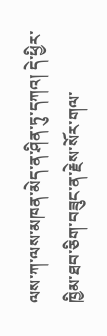ལས་ཀ་ལས་མཁན་མེད་ན་ཤིན་ཏུ་དཀའ། དེ་ཕྱིར་ཁྱིམ་ཐབ་ཅིག་བཟུང་ན་རྗེས་སོར་གལ་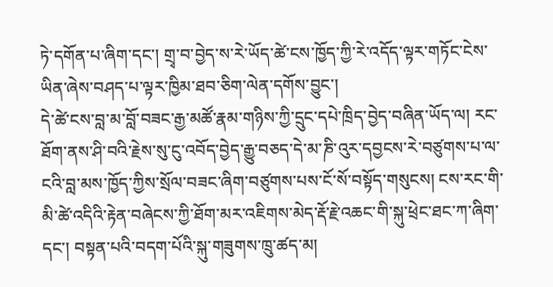ཏེ་དགོན་པ་ཞིག་དང་། གྲྭ་བ་བྱེད་ས་རེ་ཡོད་ཚེ་ངས་ཁྱོད་ཀྱི་རེ་འདོད་ལྟར་གཏོང་ངེས་ཡིན་ཞེས་བཤད་པ་ལྟར་ཁྱིམ་ཐབ་ཅིག་ལེན་དགོས་བྱུང་།
དེ་ཚེ་ངས་བླ་མ་བློ་བཟང་རྒྱ་མཚོ་རྣམ་གཉིས་ཀྱི་དྲུང་དཔེ་ཁྲིད་བྱེད་བཞིན་ཡོད་ལ། རང་ཐོག་ནས་ཤི་བའི་རྗེས་སུ་ངུ་འབོད་བྱེད་རྒྱུ་བཅད་དེ་མ་ཎི་འུར་དབྱངས་རེ་བཙུགས་པ་ལ་ངའི་བླ་མས་ཁྱོད་ཀྱིས་སྲོལ་བཟང་ཞིག་བཙུགས་པས་ངོ་སོ་བསྟོད་གསུངས། ངས་རང་གི་མི་ཚེ་འདིའི་རྟེན་བཞེངས་ཀྱི་ཐོག་མར་འཇིགས་མེད་རྡོ་རྗེ་འཆང་གི་སྐུ་ཕྲེང་ཐང་ཀ་ཞིག་དང་། བསྟན་པའི་བདག་པོའི་སྐུ་གཟུགས་ཁྲུ་ཚད་མ།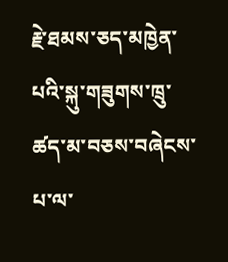རྗེ་ཐམས་ཅད་མཁྱེན་པའི་སྐུ་གཟུགས་ཁྲུ་ཚད་མ་བཅས་བཞེངས་པ་ལ་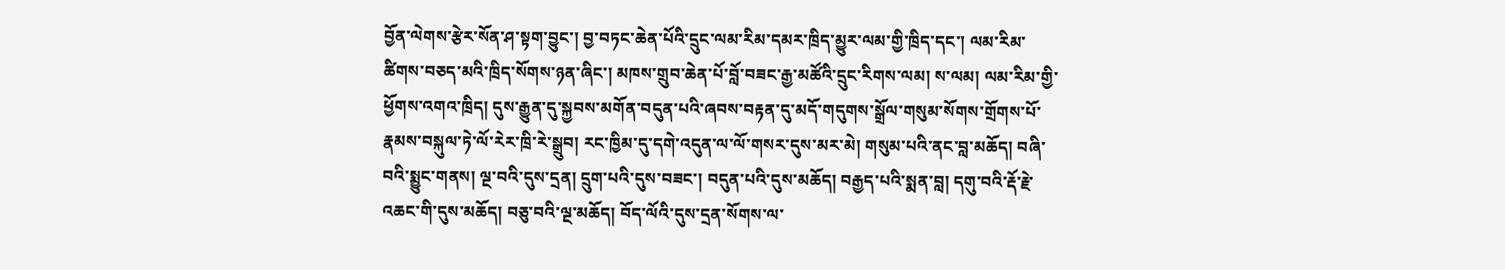བྱོན་ལེགས་རྩེར་སོན་ཤ་སྟག་བྱུང་། བྱ་བཏང་ཆེན་པོའི་དྲུང་ལམ་རིམ་དམར་ཁྲིད་མྱུར་ལམ་གྱི་ཁྲིད་དང་། ལམ་རིམ་ཚིགས་བཅད་མའི་ཁྲིད་སོགས་ཉན་ཞིང་། མཁས་གྲུབ་ཆེན་པོ་བློ་བཟང་རྒྱ་མཚོའི་དྲུང་རིགས་ལམ། ས་ལམ། ལམ་རིམ་གྱི་ཕྱོགས་འགའ་ཁྲིད། དུས་རྒྱུན་དུ་སྐྱབས་མགོན་བདུན་པའི་ཞབས་བརྟན་དུ་མདོ་གདུགས་སྒྲོལ་གསུམ་སོགས་གྲོགས་པོ་རྣམས་བསྐུལ་ཏེ་ལོ་རེར་ཁྲི་རེ་སྒྲུབ། རང་ཁྱིམ་དུ་དགེ་འདུན་ལ་ལོ་གསར་དུས་མར་མེ། གསུམ་པའི་ནང་བླ་མཆོད། བཞི་བའི་སྨྱུང་གནས། ལྔ་བའི་དུས་དྲན། དྲུག་པའི་དུས་བཟང་། བདུན་པའི་དུས་མཆོད། བརྒྱད་པའི་སྨན་བླ། དགུ་བའི་རྡོ་རྗེ་འཆང་གི་དུས་མཆོད། བཅུ་བའི་ལྔ་མཆོད། བོད་ལོའི་དུས་དྲན་སོགས་ལ་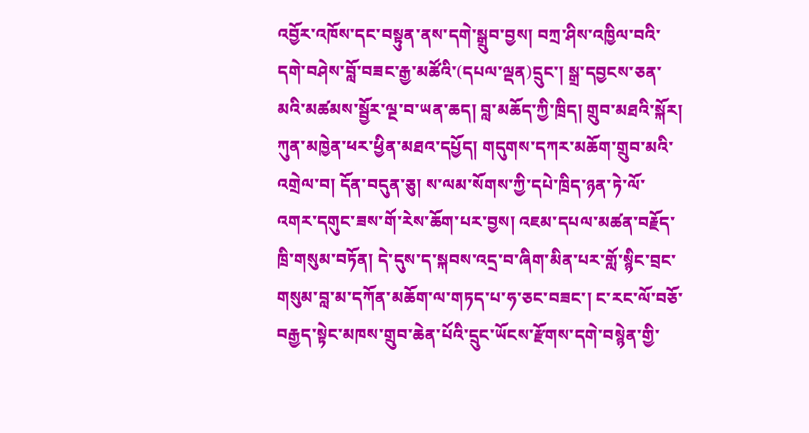འབྱོར་འཁོས་དང་བསྟུན་ནས་དགེ་སྒྲུབ་བྱས། བཀྲ་ཤིས་འཁྱིལ་བའི་དགེ་བཤེས་བློ་བཟང་རྒྱ་མཚོའི་(དཔལ་ལྡན)དྲུང་། སྒྲ་དབྱངས་ཅན་མའི་མཚམས་སྦྱོར་ལྔ་བ་ཡན་ཆད། བླ་མཆོད་ཀྱི་ཁྲིད། གྲུབ་མཐའི་སྐོར། ཀུན་མཁྱེན་ཕར་ཕྱིན་མཐའ་དཔྱོད། གདུགས་དཀར་མཆོག་གྲུབ་མའི་འགྲེལ་བ། དོན་བདུན་ཅུ། ས་ལམ་སོགས་ཀྱི་དཔེ་ཁྲིད་ཉན་ཏེ་ལོ་འགར་དགུང་ཟས་གོ་རེས་ཆོག་པར་བྱས། འཇམ་དཔལ་མཚན་བརྗོད་ཁྲི་གསུམ་བཏོན། དེ་དུས་ད་སྐབས་འདྲ་བ་ཞིག་མིན་པར་གློ་སྙིང་བྲང་གསུམ་བླ་མ་དཀོན་མཆོག་ལ་གཏད་པ་ཧ་ཅང་བཟང་། ང་རང་ལོ་བཅོ་བརྒྱད་སྟེང་མཁས་གྲུབ་ཆེན་པོའི་དྲུང་ཡོངས་རྫོགས་དགེ་བསྙེན་གྱི་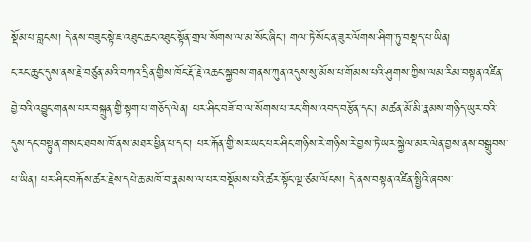སྡོམ་པ་བླངས། དེ་ནས་བཟུང་སྟེ་ཇ་འཐུང་ཆང་འཐུང་སྟོན་གྲལ་སོགས་ལ་མ་སོང་ཞིང་། གལ་ཏེ་སོང་ན་ཟུར་ལོགས་ཤིག་ཏུ་བསྡད་པ་ཡིན།
ང་རང་ཆུང་དུས་ནས་རྗེ་བཙུན་མའི་བཀའ་དྲིན་གྱིས་ཁོང་རྡོ་རྗེ་འཆང་སྐྱབས་གནས་ཀུན་འདུས་སུ་མོས་པ་གོམས་པའི་ཤུགས་ཀྱིས་ལམ་རིམ་བསྟན་འཛིན་བྱེ་བའི་འབྱུང་གནས་པར་བསྐྲུན་གྱི་སྟག་པ་གཅོད་ལེན། པར་ཤིང་བཟོ་བ་ལ་སོགས་པ་རང་གིས་འབད་བརྩོན་དང་། མཚན་མོ་མི་རྣམས་གཉིད་ཡུར་བའི་དུས་དང་བསྟུན་གསང་ཐབས་ཁོ་ནས་མཐར་ཕྱིན་པ་དང་། པར་རྐོན་གྱི་སར་ཡང་པར་ཤིང་གཉིས་རེ་གཉིས་རེ་བྱས་ཏེ་ཡར་སྐྱེལ་མར་ལེན་བྱས་ནས་བསྒྲུབས་པ་ཡིན། པར་ཤིང་བརྐོས་ཚར་རྗེས་དཔེ་ཆ་མཁོ་བ་རྣམས་ལ་པར་བསྡོམས་པའི་ཚར་སྟོང་ལྔ་ཙམ་ལོངས། དེ་ནས་བསྟན་འཛིན་སྤྱིའི་ཞབས་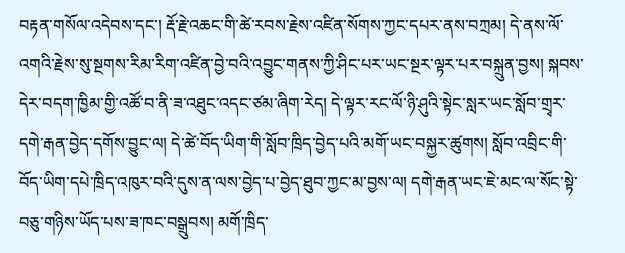བརྟན་གསོལ་འདེབས་དང་། རྡོ་རྗེ་འཆང་གི་ཚེ་རབས་རྗེས་འཛིན་སོགས་ཀྱང་དཔར་ནས་བཀྲམ། དེ་ནས་ལོ་འགའི་རྗེས་སུ་སྔགས་རིམ་རིག་འཛིན་བྱེ་བའི་འབྱུང་གནས་ཀྱི་ཤིང་པར་ཡང་སྔར་ལྟར་པར་བསྐྲུན་བྱས། སྐབས་དེར་བདག་ཁྱིམ་གྱི་འཚོ་བ་ནི་ཟ་འཐུང་འདང་ཙམ་ཞིག་རེད། དེ་ལྟར་རང་ལོ་ཉི་ཤུའི་སྟེང་སླར་ཡང་སློབ་གྲྭར་དགེ་རྒན་བྱེད་དགོས་བྱུང་ལ། དེ་ཚེ་བོད་ཡིག་གི་སློབ་ཁྲིད་བྱེད་པའི་མགོ་ཡང་བསྐྱར་ཚུགས། སློབ་འབྲིང་གི་བོད་ཡིག་དཔེ་ཁྲིད་འཁུར་བའི་དུས་ན་ལས་བྱེད་པ་བྱེད་ཐུབ་ཀྱང་མ་བྱས་ལ། དགེ་རྒན་ཡང་ཇེ་མང་ལ་སོང་སྟེ་བཅུ་གཉིས་ཡོད་པས་ཟ་ཁང་བསྒྲུབས། མགོ་ཁྲིད་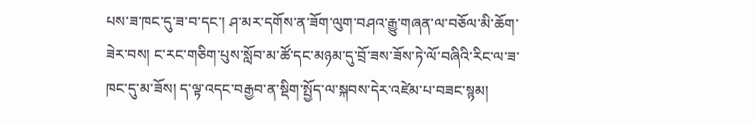པས་ཟ་ཁང་དུ་ཟ་བ་དང་། ཤ་མར་དགོས་ན་ཟོག་ལུག་བཤའ་རྒྱུ་གཞན་ལ་བཅོལ་མི་ཆོག་ཟེར་བས། ང་རང་གཅིག་པུས་སློབ་མ་ཚོ་དང་མཉམ་དུ་བྲོ་ཟས་ཟོས་ཏེ་ལོ་བཞིའི་རིང་ལ་ཟ་ཁང་དུ་མ་ཟོས། ད་ལྟ་འདང་བརྒྱབ་ན་སྡིག་སྤྱོད་ལ་སྐབས་དེར་འཛེམ་པ་བཟང་སྙམ།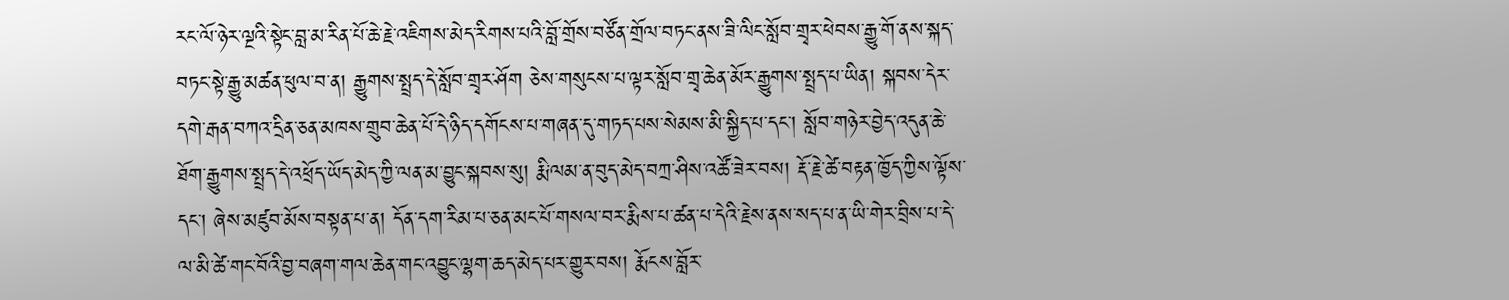རང་ལོ་ཉེར་ལྔའི་སྟེང་བླ་མ་རིན་པོ་ཆེ་རྗེ་འཇིགས་མེད་རིགས་པའི་བློ་གྲོས་བཙོན་གྲོལ་བཏང་ནས་ཟི་ལིང་སློབ་གྲྭར་ཕེབས་རྒྱུ་གོ་ནས་སྐད་བཏང་སྟེ་རྒྱུ་མཚན་ཕུལ་བ་ན། རྒྱུགས་སྤྲད་དེ་སློབ་གྲྭར་ཤོག ཅེས་གསུངས་པ་ལྟར་སློབ་གྲྭ་ཆེན་མོར་རྒྱུགས་སྤྲད་པ་ཡིན། སྐབས་དེར་དགེ་རྒན་བཀའ་དྲིན་ཅན་མཁས་གྲུབ་ཆེན་པོ་དེ་ཉིད་དགོངས་པ་གཞན་དུ་གཏད་པས་སེམས་མི་སྐྱིད་པ་དང་། སློབ་གཉེར་བྱེད་འདུན་ཆེ་ཐོག་རྒྱུགས་སྤྲད་དེ་འཕྲོད་ཡོད་མེད་ཀྱི་ལན་མ་བྱུང་སྐབས་སུ། རྨི་ལམ་ན་བུད་མེད་བཀྲ་ཤིས་འཚོ་ཟེར་བས། རྡོ་རྗེ་ཚེ་བརྟན་ཁྱོད་ཀྱིས་ལྟོས་དང་། ཞེས་མཛུབ་མོས་བསྟན་པ་ན། དོན་དག་རིམ་པ་ཅན་མང་པོ་གསལ་བར་རྨིས་པ་ཚན་པ་དེའི་རྗེས་ནས་སད་པ་ན་ཡི་གེར་བྲིས་པ་དེ་ལ་མི་ཚེ་གང་བོའི་བྱ་བཞག་གལ་ཆེན་གང་འབྱུང་ལྷག་ཆད་མེད་པར་གྱུར་བས། རྨོངས་བློར་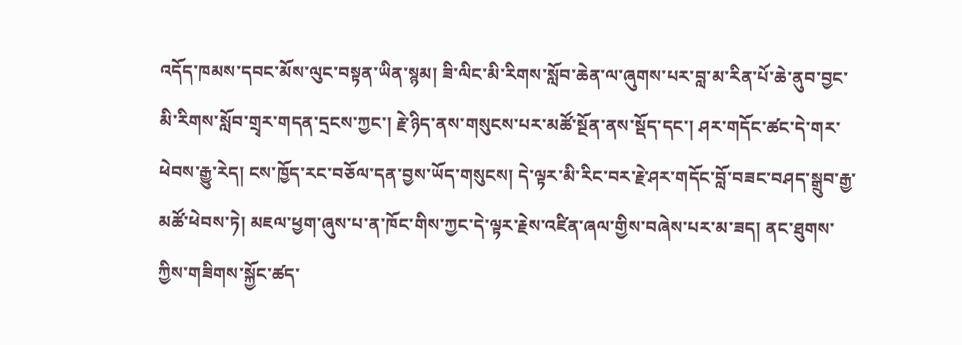འདོད་ཁམས་དབང་མོས་ལུང་བསྟན་ཡིན་སྙམ། ཟི་ལིང་མི་རིགས་སློབ་ཆེན་ལ་ཞུགས་པར་བླ་མ་རིན་པོ་ཆེ་ནུབ་བྱང་མི་རིགས་སློབ་གྲྭར་གདན་དྲངས་ཀྱང་། རྗེ་ཉིད་ནས་གསུངས་པར་མཚོ་སྔོན་ནས་སྡོད་དང་། ཤར་གདོང་ཚང་དེ་གར་ཕེབས་རྒྱུ་རེད། ངས་ཁྱོད་རང་བཅོལ་དན་བྱས་ཡོད་གསུངས། དེ་ལྟར་མི་རིང་བར་རྗེ་ཤར་གདོང་བློ་བཟང་བཤད་སྒྲུབ་རྒྱ་མཚོ་ཕེབས་ཏེ། མཇལ་ཕྱག་ཞུས་པ་ན་ཁོང་གིས་ཀྱང་དེ་ལྟར་རྗེས་འཛིན་ཞལ་གྱིས་བཞེས་པར་མ་ཟད། ནང་ཐུགས་ཀྱིས་གཟིགས་སྐྱོང་ཚད་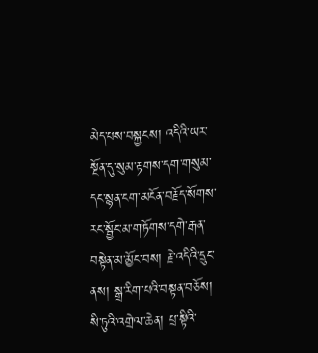མེད་པས་བསྐྱངས། འདིའི་ཡར་སྔོན་དུ་སུམ་རྟགས་དག་གསུམ་དང་སྙན་ངག་མངོན་བརྗོད་སོགས་རང་སྦྱོང་མ་གཏོགས་དགེ་རྒན་བསྟེན་མ་མྱོང་བས། རྗེ་འདིའི་དྲུང་ནས། སྒྲ་རིག་པའི་བསྟན་བཅོས། སི་ཏུའི་འགྲེལ་ཆེན། པྲ་སྟིའི་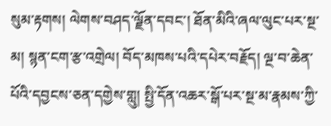སུམ་རྟགས། ལེགས་བཤད་ལྗོན་དབང་། ཐོན་མིའི་ཞལ་ལུང་པར་སྔ་མ། སྙན་ངག་རྩ་འགྲེལ། བོད་མཁས་པའི་དཔེར་བརྗོད། ལྔ་བ་ཆེན་པོའི་དབྱངས་ཅན་དགྱེས་གླུ། སྤྱི་དོན་འཆར་སྒོ་པར་སྔ་མ་རྣམས་ཀྱི་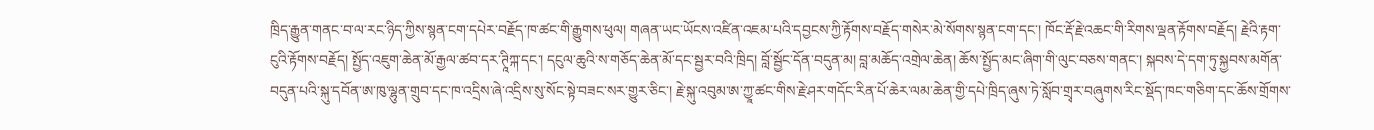ཁྲིད་རྒྱུན་གནང་བ་ལ་རང་ཉིད་ཀྱིས་སྙན་ངག་དཔེར་བརྗོད་ཁ་ཚང་གི་རྒྱུགས་ཕུལ། གཞན་ཡང་ཡོངས་འཛིན་འཇམ་པའི་དབྱངས་ཀྱི་རྟོགས་བརྗོད་གསེར་མེ་སོགས་སྙན་ངག་དང་། ཁོང་རྡོ་རྗེ་འཆང་གི་རིགས་ལྡན་རྟོགས་བརྗོད། རྗེའི་རྟག་ངུའི་རྟོགས་བརྗོད། སྤྱོད་འཇུག་ཆེན་མོ་རྒྱལ་ཚབ་དར་ཊཱིཀྐ་དང་། དངུལ་ཆུའི་ས་གཅོད་ཆེན་མོ་དང་སྦྱར་བའི་ཁྲིད། བློ་སྦྱོང་དོན་བདུན་མ། བླ་མཆོད་འགྲེལ་ཆེན། ཆོས་སྤྱོད་མང་ཞིག་གི་ལུང་བཅས་གནང་། སྐབས་དེ་དག་ཏུ་སྐྱབས་མགོན་བདུན་པའི་སྐུ་དབོན་ཨ་ཁུ་ལྷུན་གྲུབ་དང་ཁ་འདྲིས་ཞེ་འདྲིས་སུ་སོང་སྟེ་བཟང་སར་གྱུར་ཅིང་། རྗེ་སྐུ་འབུམ་ཨ་ཀྱཱ་ཚང་གིས་རྗེ་ཤར་གདོང་རིན་པོ་ཆེར་ལམ་ཆེན་གྱི་དཔེ་ཁྲིད་ཞུས་ཏེ་སློབ་གྲྭར་བཞུགས་རིང་སྡོད་ཁང་གཅིག་དང་ཆོས་གྲོགས་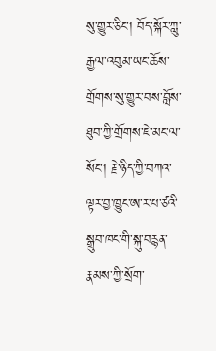སུ་གྱུར་ཅིང་། བོད་སྐོར་ཀླུ་རྒྱལ་འབུམ་ཡང་ཆོས་གྲོགས་སུ་གྱུར་བས་བློས་ཐུབ་ཀྱི་གྲོགས་ཇེ་མང་ལ་སོང་། རྗེ་ཉིད་ཀྱི་བཀའ་ལྟར་བྱ་ཁྱུང་ཨ་ར་པ་ཙའི་སྒྲུབ་ཁང་གི་སྐུ་བརྙན་རྣམས་ཀྱི་སྲོག་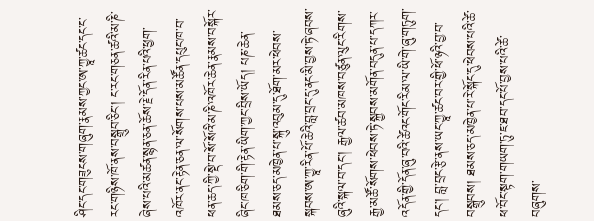ཤིང་དང་གཟུངས་གཞུག་རྣམས་ཀྱང་ཨ་ཀྱཱ་ཚང་དང་ང་རང་གཉིས་ཁོ་ནས་བསྒྲུབ་ཅིང་། ང་རང་གཅན་ཚའི་མ་ཎི་ཞེས་པའི་མཚན་སྙན་ཅན་ཆོས་རྗེ་དོན་རིན་པའི་ཕྱག་འཁོར་ནང་རྟེན་ཅན་ལ་སོགས་པས་མཚོན་དཔུང་ཁ་བ་ཕན་ཆད་ཀྱི་སྡེ་བ་སོ་སོའི་མ་ཎི་འཁོར་ཆེན་རྣམས་བསྐོར་ཞིང་ཁ་ཅིག་གི་རྟེན་ཡིག་ཀྱང་བྲིས་ཡོད། པཎ་ཆེན་ཐམས་ཅད་མཁྱེན་པ་སྐུ་འབུམ་དུ་ཐོག་མར་ཕེབས་སྐབས་ཨ་ཀྱཱ་རིན་པོ་ཆེའི་བླ་བྲང་དུ་ནང་མི་བྱས་ཏེ་ཞབས་ཞུའི་སྐལ་བ་དང་། རྒྱལ་ཚབ་མཁས་བཙུན་ལུང་རིགས་རྒྱ་མཚོ་སོགས་ཕེབས་ཏེ་སྐྱབས་མགོན་བདུན་པ་དཀར་འདོན་གྱི་དོན་ཞུ་བའི་ཚེའང་གོང་རིམ་ལ་ཡི་གེ་ཞུ་གཏུག་དང་། བླ་བྲང་རྩེ་ནས་ཡང་ཀྱཱ་ཚང་བར་གྱི་ཕོ་ཉའི་བྱ་བ་བསྒྲུབས། ཐམས་ཅད་མཁྱེན་པ་རེ་སྐོང་དུ་ཕེབས་པའི་ཚེ་ཕ་བོང་སྟག་གཡག་ཏུ་ཇ་ཐབ་དང་པོ་བྱས་པའི་ཚེ་བཞུགས་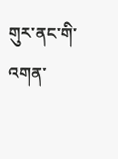གུར་ནང་གི་འགན་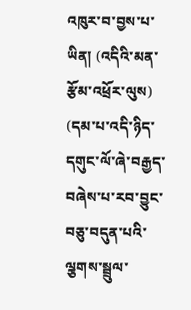འཁུར་བ་བྱས་པ་ཡིན། (འདིའི་མན་རྩོམ་འཕྲོར་ལུས)
(དམ་པ་འདི་ཉིད་དགུང་ལོ་ཞེ་བརྒྱད་བཞེས་པ་རབ་བྱུང་བཅུ་བདུན་པའི་ལྕགས་སྦྲུལ་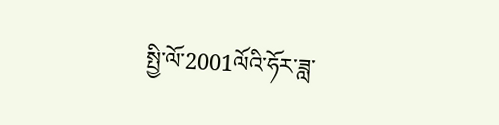སྤྱི་ལོ་2001ལོའི་ཧོར་ཟླ་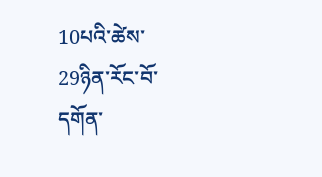10པའི་ཚེས་29ཉིན་རོང་བོ་དགོན་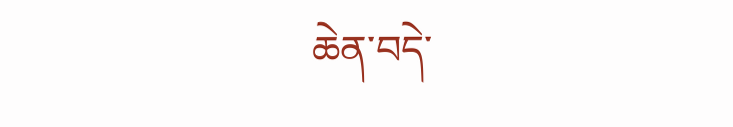ཆེན་བདེ་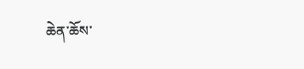ཆེན་ཆོས་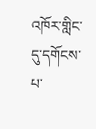འཁོར་གླིང་དུ་དགོངས་པ་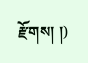རྫོགས། །)